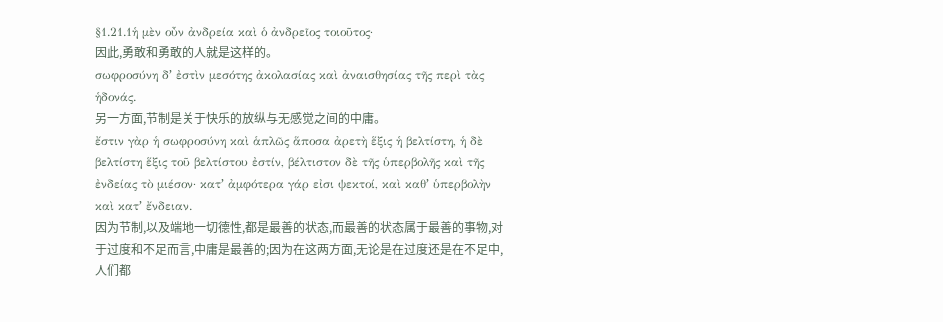§1.21.1ἡ μὲν οὖν ἀνδρεία καὶ ὁ ἀνδρεῖος τοιοῦτος·
因此,勇敢和勇敢的人就是这样的。
σωφροσύνη δʼ ἐστὶν μεσότης ἀκολασίας καὶ ἀναισθησίας τῆς περὶ τὰς ἡδονάς.
另一方面,节制是关于快乐的放纵与无感觉之间的中庸。
ἔστιν γὰρ ἡ σωφροσύνη καὶ ἁπλῶς ἅποσα ἀρετὴ ἕξις ἡ βελτίστη, ἡ δὲ βελτίστη ἕξις τοῦ βελτίστου ἐστίν, βέλτιστον δὲ τῆς ὑπερβολῆς καὶ τῆς ἐνδείας τὸ μιέσον· κατʼ ἀμφότερα γάρ εἰσι ψεκτοί, καὶ καθʼ ὑπερβολὴν καὶ κατʼ ἔνδειαν.
因为节制,以及端地一切德性,都是最善的状态,而最善的状态属于最善的事物,对于过度和不足而言,中庸是最善的;因为在这两方面,无论是在过度还是在不足中,人们都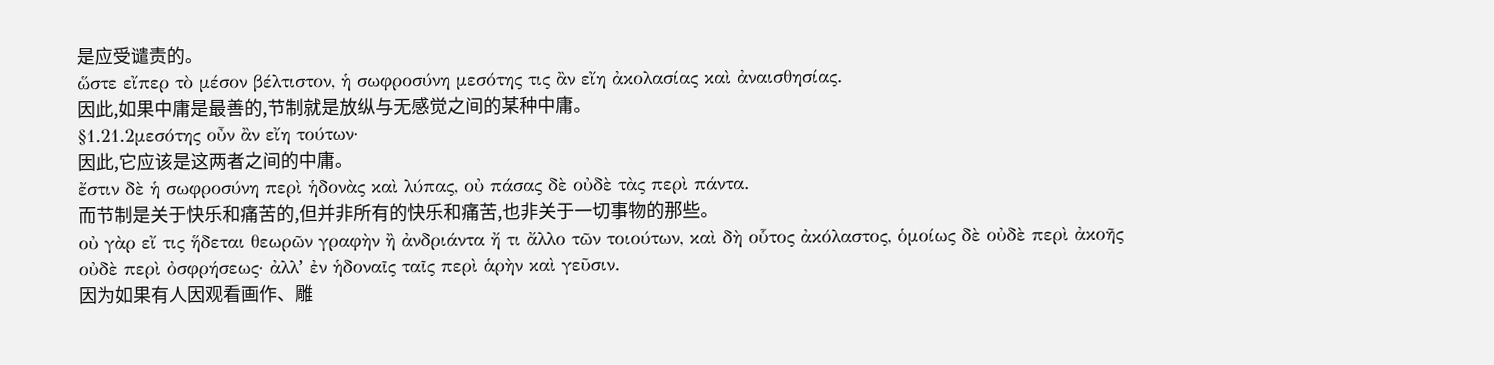是应受谴责的。
ὥστε εἴπερ τὸ μέσον βέλτιστον, ἡ σωφροσύνη μεσότης τις ἂν εἴη ἀκολασίας καὶ ἀναισθησίας.
因此,如果中庸是最善的,节制就是放纵与无感觉之间的某种中庸。
§1.21.2μεσότης οὖν ἂν εἴη τούτων·
因此,它应该是这两者之间的中庸。
ἔστιν δὲ ἡ σωφροσύνη περὶ ἡδονὰς καὶ λύπας, οὐ πάσας δὲ οὐδὲ τὰς περὶ πάντα.
而节制是关于快乐和痛苦的,但并非所有的快乐和痛苦,也非关于一切事物的那些。
οὐ γὰρ εἴ τις ἥδεται θεωρῶν γραφὴν ἢ ἀνδριάντα ἤ τι ἄλλο τῶν τοιούτων, καὶ δὴ οὗτος ἀκόλαστος, ὁμοίως δὲ οὐδὲ περὶ ἀκοῆς οὐδὲ περὶ ὀσφρήσεως· ἀλλʼ ἐν ἡδοναῖς ταῖς περὶ ἁρὴν καὶ γεῦσιν.
因为如果有人因观看画作、雕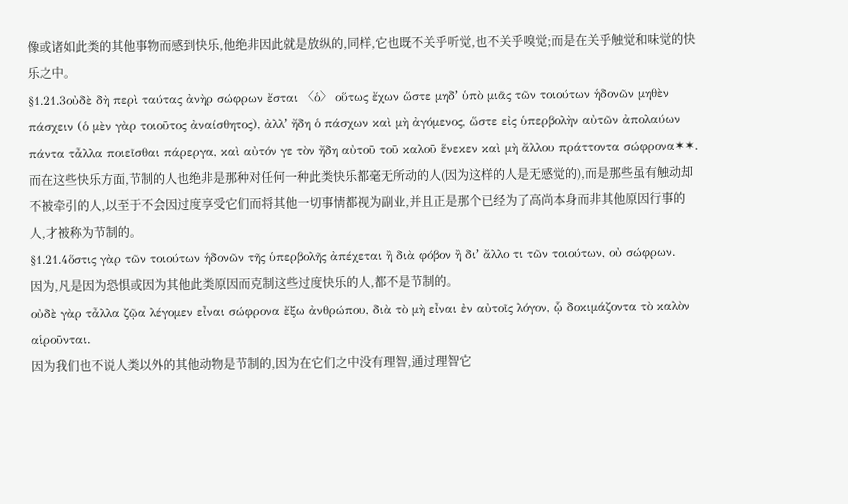像或诸如此类的其他事物而感到快乐,他绝非因此就是放纵的,同样,它也既不关乎听觉,也不关乎嗅觉;而是在关乎触觉和味觉的快乐之中。
§1.21.3οὐδὲ δὴ περὶ ταύτας ἀνὴρ σώφρων ἔσται 〈ὁ〉 οὕτως ἔχων ὥστε μηδʼ ὑπὸ μιᾶς τῶν τοιούτων ἡδονῶν μηθὲν πάσχειν (ὁ μὲν γὰρ τοιοῦτος ἀναίσθητος), ἀλλʼ ἤδη ὁ πάσχων καὶ μὴ ἀγόμενος, ὥστε εἰς ὑπερβολὴν αὐτῶν ἀπολαύων πάντα τἆλλα ποιεῖσθαι πάρεργα, καὶ αὐτόν γε τὸν ἤδη αὐτοῦ τοῦ καλοῦ ἕνεκεν καὶ μὴ ἄλλου πράττοντα σώφρονα✶✶.
而在这些快乐方面,节制的人也绝非是那种对任何一种此类快乐都毫无所动的人(因为这样的人是无感觉的),而是那些虽有触动却不被牵引的人,以至于不会因过度享受它们而将其他一切事情都视为副业,并且正是那个已经为了高尚本身而非其他原因行事的人,才被称为节制的。
§1.21.4ὅστις γὰρ τῶν τοιούτων ἡδονῶν τῆς ὑπερβολῆς ἀπέχεται ἢ διὰ φόβον ἢ διʼ ἄλλο τι τῶν τοιούτων, οὐ σώφρων.
因为,凡是因为恐惧或因为其他此类原因而克制这些过度快乐的人,都不是节制的。
οὐδὲ γὰρ τἆλλα ζῷα λέγομεν εἶναι σώφρονα ἔξω ἀνθρώπου, διὰ τὸ μὴ εἶναι ἐν αὐτοῖς λόγον, ᾧ δοκιμάζοντα τὸ καλὸν αἱροῦνται.
因为我们也不说人类以外的其他动物是节制的,因为在它们之中没有理智,通过理智它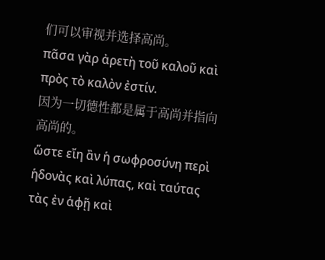们可以审视并选择高尚。
πᾶσα γὰρ ἀρετὴ τοῦ καλοῦ καὶ πρὸς τὸ καλὸν ἐστίν.
因为一切德性都是属于高尚并指向高尚的。
ὥστε εἴη ἂν ἡ σωφροσύνη περὶ ἡδονὰς καὶ λύπας, καὶ ταύτας τὰς ἐν ἁφῇ καὶ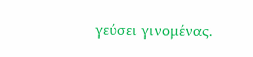γεύσει γινομένας.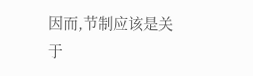因而,节制应该是关于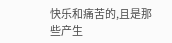快乐和痛苦的,且是那些产生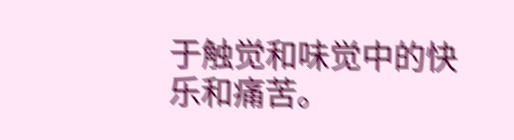于触觉和味觉中的快乐和痛苦。